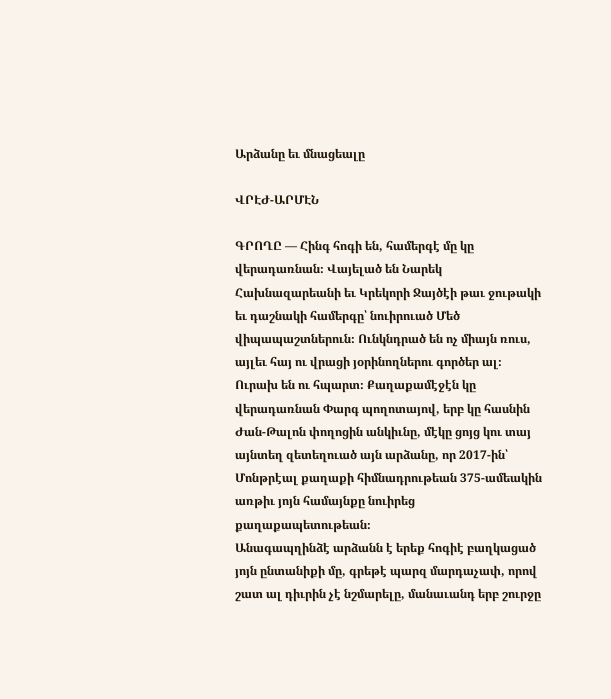Արձանը եւ մնացեալը

ՎՐԷԺ-ԱՐՄԷՆ

ԳՐՈՂԸ — Հինգ հոգի են, համերգէ մը կը վերադառնան։ Վայելած են Նարեկ Հախնազարեանի եւ Կրեկորի Ջայծէի թաւ ջութակի եւ դաշնակի համերգը՝ նուիրուած Մեծ վիպապաշտներուն։ Ունկնդրած են ոչ միայն ռուս, այլեւ հայ ու վրացի յօրինողներու գործեր ալ։ Ուրախ են ու հպարտ։ Քաղաքամէջէն կը վերադառնան Փարգ պողոտայով, երբ կը հասնին Ժան-Թալոն փողոցին անկիւնը, մէկը ցոյց կու տայ այնտեղ զետեղուած այն արձանը, որ 2017-ին՝ Մոնթրէալ քաղաքի հիմնադրութեան 375-ամեակին առթիւ յոյն համայնքը նուիրեց քաղաքապետութեան։
Անագապղինձէ արձանն է երեք հոգիէ բաղկացած յոյն ընտանիքի մը, գրեթէ պարզ մարդաչափ, որով շատ ալ դիւրին չէ նշմարելը, մանաւանդ երբ շուրջը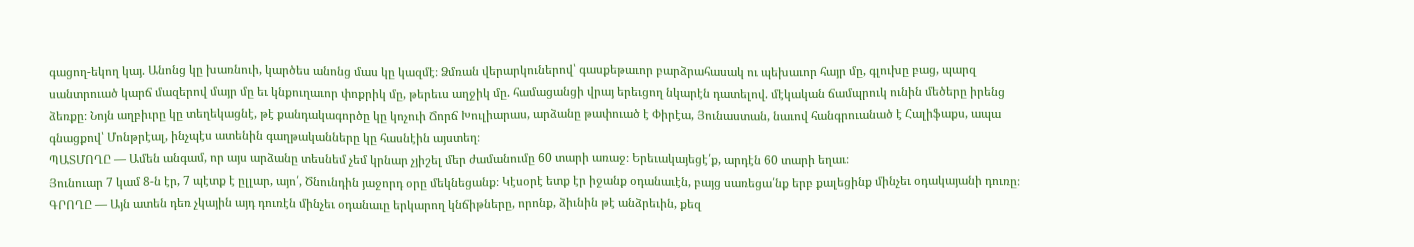գացող-եկող կայ. Անոնց կը խառնուի, կարծես անոնց մաս կը կազմէ։ Ձմռան վերարկուներով՝ գասքեթաւոր բարձրահասակ ու պեխաւոր հայր մը, գլուխը բաց, պարզ սանտրուած կարճ մազերով մայր մը եւ կնքուղաւոր փոքրիկ մը, թերեւս աղջիկ մը. համացանցի վրայ երեւցող նկարէն դատելով. մէկական ճամպրուկ ունին մեծերը իրենց ձեռքը։ Նոյն աղբիւրը կը տեղեկացնէ, թէ քանդակագործը կը կոչուի Ճորճ Խուլիարաս, արձանը թափուած է Փիրէա, Յունաստան, նաւով հանգրուանած է Հալիֆաքս, ապա գնացքով՝ Մոնթրէալ, ինչպէս ատենին գաղթականները կը հասնէին այստեղ։
ՊԱՏՄՈՂԸ — Ամեն անգամ, որ այս արձանը տեսնեմ չեմ կրնար չյիշել մեր ժամանումը 60 տարի առաջ։ Երեւակայեցէ՛ք, արդէն 60 տարի եղաւ։
Յունուար 7 կամ 8-ն էր, 7 պէտք է ըլլար, այո՛, Ծնունդին յաջորդ օրը մեկնեցանք։ Կէսօրէ ետք էր իջանք օդանաւէն, բայց սառեցա՛նք երբ քալեցինք մինչեւ օդակայանի դուռը։
ԳՐՈՂԸ — Այն ատեն դեռ չկային այդ դուռէն մինչեւ օդանաւը երկարող կնճիթները, որոնք, ձիւնին թէ անձրեւին, քեզ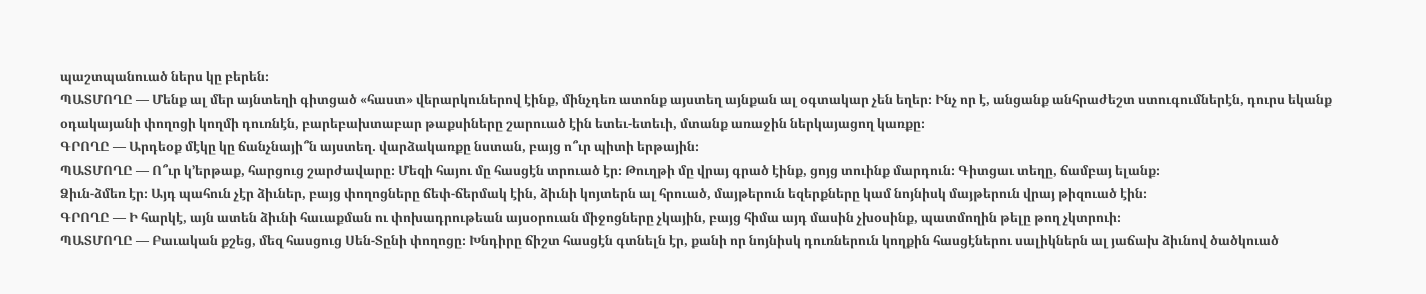պաշտպանուած ներս կը բերեն։
ՊԱՏՄՈՂԸ — Մենք ալ մեր այնտեղի գիտցած «հաստ» վերարկուներով էինք, մինչդեռ ատոնք այստեղ այնքան ալ օգտակար չեն եղեր։ Ինչ որ է, անցանք անհրաժեշտ ստուգումներէն, դուրս եկանք օդակայանի փողոցի կողմի դուռնէն, բարեբախտաբար թաքսիները շարուած էին ետեւ-ետեւի, մտանք առաջին ներկայացող կառքը։
ԳՐՈՂԸ — Արդեօք մէկը կը ճանչնայի՞ն այստեղ. վարձակառքը նստան, բայց ո՞ւր պիտի երթային։
ՊԱՏՄՈՂԸ — Ո՞ւր կ՚երթաք, հարցուց շարժավարը։ Մեզի հայու մը հասցէն տրուած էր։ Թուղթի մը վրայ գրած էինք, ցոյց տուինք մարդուն։ Գիտցաւ տեղը, ճամբայ ելանք։
Ձիւն-ձմեռ էր։ Այդ պահուն չէր ձիւներ, բայց փողոցները ճեփ-ճերմակ էին, ձիւնի կոյտերն ալ հրուած, մայթերուն եզերքները կամ նոյնիսկ մայթերուն վրայ թիզուած էին։
ԳՐՈՂԸ — Ի հարկէ, այն ատեն ձիւնի հաւաքման ու փոխադրութեան այսօրուան միջոցները չկային, բայց հիմա այդ մասին չխօսինք, պատմողին թելը թող չկտրուի։
ՊԱՏՄՈՂԸ — Բաւական քշեց, մեզ հասցուց Սեն-Տընի փողոցը։ Խնդիրը ճիշտ հասցէն գտնելն էր, քանի որ նոյնիսկ դուռներուն կողքին հասցէներու սալիկներն ալ յաճախ ձիւնով ծածկուած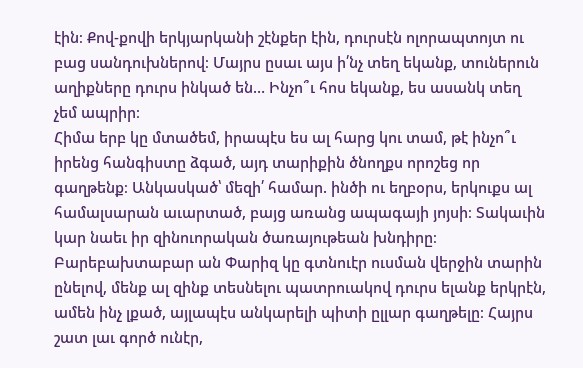էին։ Քով-քովի երկյարկանի շէնքեր էին, դուրսէն ոլորապտոյտ ու բաց սանդուխներով։ Մայրս ըսաւ այս ի՛նչ տեղ եկանք, տուներուն աղիքները դուրս ինկած են… Ինչո՞ւ հոս եկանք, ես ասանկ տեղ չեմ ապրիր։
Հիմա երբ կը մտածեմ, իրապէս ես ալ հարց կու տամ, թէ ինչո՞ւ իրենց հանգիստը ձգած, այդ տարիքին ծնողքս որոշեց որ գաղթենք։ Անկասկած՝ մեզի՛ համար. ինծի ու եղբօրս, երկուքս ալ համալսարան աւարտած, բայց առանց ապագայի յոյսի։ Տակաւին կար նաեւ իր զինուորական ծառայութեան խնդիրը։ Բարեբախտաբար ան Փարիզ կը գտնուէր ուսման վերջին տարին ընելով, մենք ալ զինք տեսնելու պատրուակով դուրս ելանք երկրէն, ամեն ինչ լքած, այլապէս անկարելի պիտի ըլլար գաղթելը։ Հայրս շատ լաւ գործ ունէր,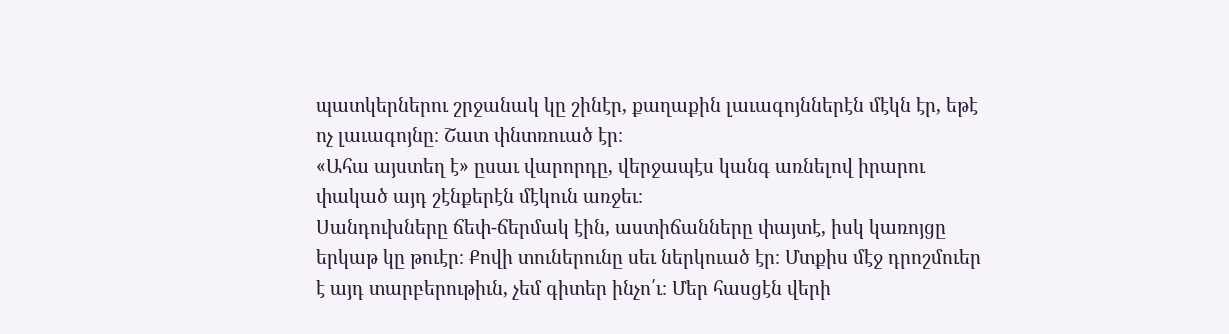պատկերներու շրջանակ կը շինէր, քաղաքին լաւագոյններէն մէկն էր, եթէ ոչ լաւագոյնը։ Շատ փնտռուած էր։
«Ահա այստեղ է» ըսաւ վարորդը, վերջապէս կանգ առնելով իրարու փակած այդ շէնքերէն մէկուն առջեւ։
Սանդուխները ճեփ-ճերմակ էին, աստիճանները փայտէ, իսկ կառոյցը երկաթ կը թուէր։ Քովի տուներունը սեւ ներկուած էր։ Մտքիս մէջ դրոշմուեր է այդ տարբերութիւն, չեմ գիտեր ինչո՛ւ։ Մեր հասցէն վերի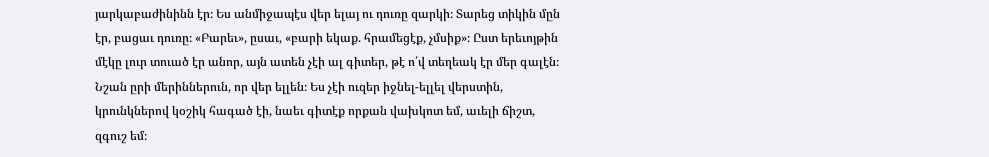յարկաբաժինինն էր։ Ես անմիջապէս վեր ելայ ու դուռը զարկի։ Տարեց տիկին մըն էր, բացաւ դուռը։ «Բարեւ», ըսաւ, «բարի եկաք. հրամեցէք, չմսիք»։ Ըստ երեւոյթին մէկը լուր տուած էր անոր, այն ատեն չէի ալ գիտեր, թէ ո՛վ տեղեակ էր մեր գալէն։ Նշան ըրի մերիններուն, որ վեր ելլեն։ Ես չէի ուզեր իջնել-ելլել վերստին, կրունկներով կօշիկ հագած էի, նաեւ գիտէք որքան վախկոտ եմ, աւելի ճիշտ, զգուշ եմ։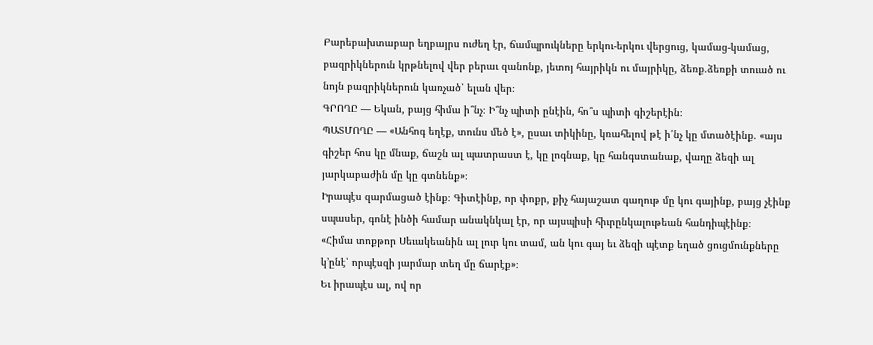Բարեբախտաբար եղբայրս ուժեղ էր, ճամպրուկները երկու-երկու վերցուց, կամաց-կամաց, բազրիկներուն կրթնելով վեր բերաւ զանոնք, յետոյ հայրիկն ու մայրիկը, ձեռք.ձեռքի տուած ու նոյն բազրիկներուն կառչած՝ ելան վեր։
ԳՐՈՂԸ — Եկան, բայց հիմա ի՞նչ։ Ի՞նչ պիտի ընէին, հո՞ս պիտի գիշերէին։
ՊԱՏՄՈՂԸ — «Անհոգ եղէք, տունս մեծ է», ըսաւ տիկինը, կռահելով թէ ի՛նչ կը մտածէինք. «այս գիշեր հոս կը մնաք, ճաշն ալ պատրաստ է, կը լոգնաք, կը հանգստանաք, վաղը ձեզի ալ յարկաբաժին մը կը գտնենք»։
Իրապէս զարմացած էինք։ Գիտէինք, որ փոքր, քիչ հայաշատ գաղութ մը կու գայինք, բայց չէինք սպասեր, գոնէ ինծի համար անակնկալ էր, որ այսպիսի հիւրընկալութեան հանդիպէինք։
«Հիմա տոքթոր Սեւակեանին ալ լուր կու տամ, ան կու գայ եւ ձեզի պէտք եղած ցուցմունքները կ՚ընէ՝ որպէսզի յարմար տեղ մը ճարէք»։
Եւ իրապէս ալ, ով որ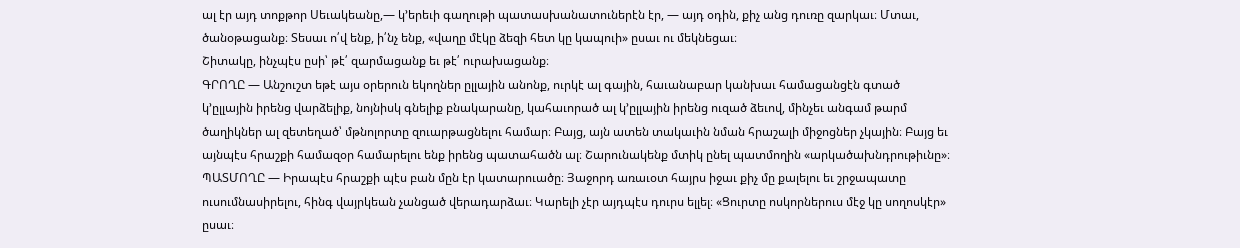ալ էր այդ տոքթոր Սեւակեանը,— կ՚երեւի գաղութի պատասխանատուներէն էր, — այդ օդին, քիչ անց դուռը զարկաւ։ Մտաւ, ծանօթացանք։ Տեսաւ ո՛վ ենք, ի՛նչ ենք, «վաղը մէկը ձեզի հետ կը կապուի» ըսաւ ու մեկնեցաւ։
Շիտակը, ինչպէս ըսի՝ թէ՛ զարմացանք եւ թէ՛ ուրախացանք։
ԳՐՈՂԸ — Անշուշտ եթէ այս օրերուն եկողներ ըլլային անոնք, ուրկէ ալ գային, հաւանաբար կանխաւ համացանցէն գտած կ՚ըլլային իրենց վարձելիք, նոյնիսկ գնելիք բնակարանը, կահաւորած ալ կ՚ըլլային իրենց ուզած ձեւով, մինչեւ անգամ թարմ ծաղիկներ ալ զետեղած՝ մթնոլորտը զուարթացնելու համար։ Բայց, այն ատեն տակաւին նման հրաշալի միջոցներ չկային։ Բայց եւ այնպէս հրաշքի համազօր համարելու ենք իրենց պատահածն ալ։ Շարունակենք մտիկ ընել պատմողին «արկածախնդրութիւնը»։
ՊԱՏՄՈՂԸ — Իրապէս հրաշքի պէս բան մըն էր կատարուածը։ Յաջորդ առաւօտ հայրս իջաւ քիչ մը քալելու եւ շրջապատը ուսումնասիրելու, հինգ վայրկեան չանցած վերադարձաւ։ Կարելի չէր այդպէս դուրս ելլել։ «Ցուրտը ոսկորներուս մէջ կը սողոսկէր» ըսաւ։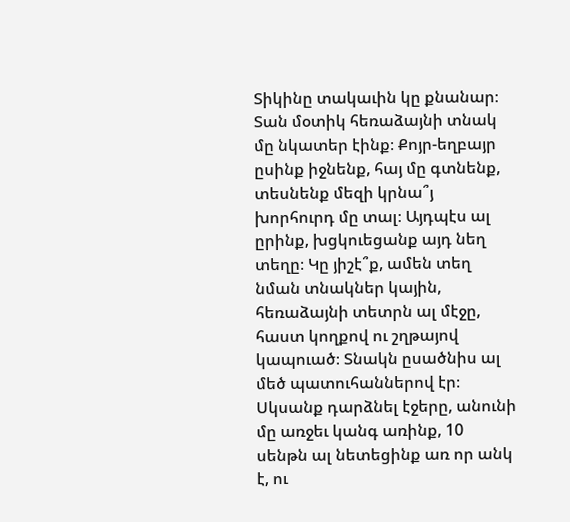Տիկինը տակաւին կը քնանար։ Տան մօտիկ հեռաձայնի տնակ մը նկատեր էինք։ Քոյր-եղբայր ըսինք իջնենք, հայ մը գտնենք, տեսնենք մեզի կրնա՞յ խորհուրդ մը տալ։ Այդպէս ալ ըրինք, խցկուեցանք այդ նեղ տեղը։ Կը յիշէ՞ք, ամեն տեղ նման տնակներ կային, հեռաձայնի տետրն ալ մէջը, հաստ կողքով ու շղթայով կապուած։ Տնակն ըսածնիս ալ մեծ պատուհաններով էր։ Սկսանք դարձնել էջերը, անունի մը առջեւ կանգ առինք, 10 սենթն ալ նետեցինք առ որ անկ է, ու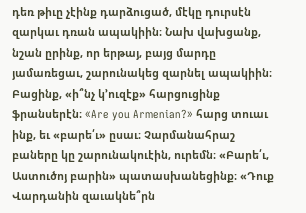դեռ թիւը չէինք դարձուցած, մէկը դուրսէն զարկաւ դռան ապակիին։ Նախ վախցանք, նշան ըրինք, որ երթայ, բայց մարդը յամառեցաւ, շարունակեց զարնել ապակիին։
Բացինք, «ի՞նչ կ՚ուզէք» հարցուցինք ֆրանսերէն։ «Are you Armenian?» հարց տուաւ ինք, եւ «բարե՛ւ» ըսաւ։ Չարմանահրաշ բաները կը շարունակուէին, ուրեմն։ «Բարե՛ւ, Աստուծոյ բարին» պատասխանեցինք։ «Դուք Վարդանին զաւակնե՞րն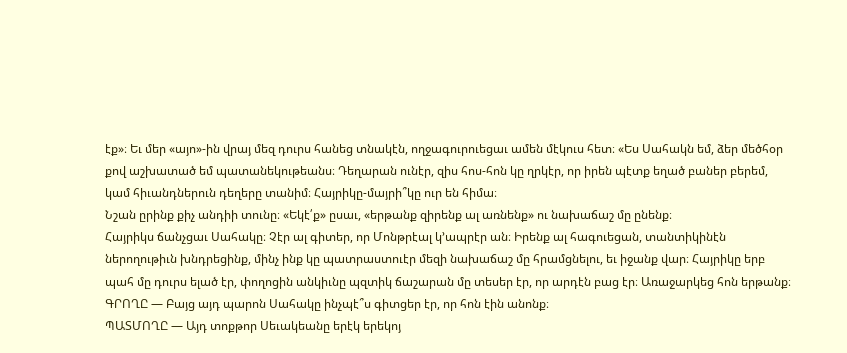էք»։ Եւ մեր «այո»-ին վրայ մեզ դուրս հանեց տնակէն, ողջագուրուեցաւ ամեն մէկուս հետ։ «Ես Սահակն եմ, ձեր մեծհօր քով աշխատած եմ պատանեկութեանս։ Դեղարան ունէր, զիս հոս-հոն կը ղրկէր, որ իրեն պէտք եղած բաներ բերեմ, կամ հիւանդներուն դեղերը տանիմ։ Հայրիկը-մայրի՞կը ուր են հիմա։
Նշան ըրինք քիչ անդիի տունը։ «Եկէ՛ք» ըսաւ, «երթանք զիրենք ալ առնենք» ու նախաճաշ մը ընենք։
Հայրիկս ճանչցաւ Սահակը։ Չէր ալ գիտեր, որ Մոնթրէալ կ՚ապրէր ան։ Իրենք ալ հագուեցան, տանտիկինէն ներողութիւն խնդրեցինք, մինչ ինք կը պատրաստուէր մեզի նախաճաշ մը հրամցնելու, եւ իջանք վար։ Հայրիկը երբ պահ մը դուրս ելած էր, փողոցին անկիւնը պզտիկ ճաշարան մը տեսեր էր, որ արդէն բաց էր։ Առաջարկեց հոն երթանք։
ԳՐՈՂԸ — Բայց այդ պարոն Սահակը ինչպէ՞ս գիտցեր էր, որ հոն էին անոնք։
ՊԱՏՄՈՂԸ — Այդ տոքթոր Սեւակեանը երէկ երեկոյ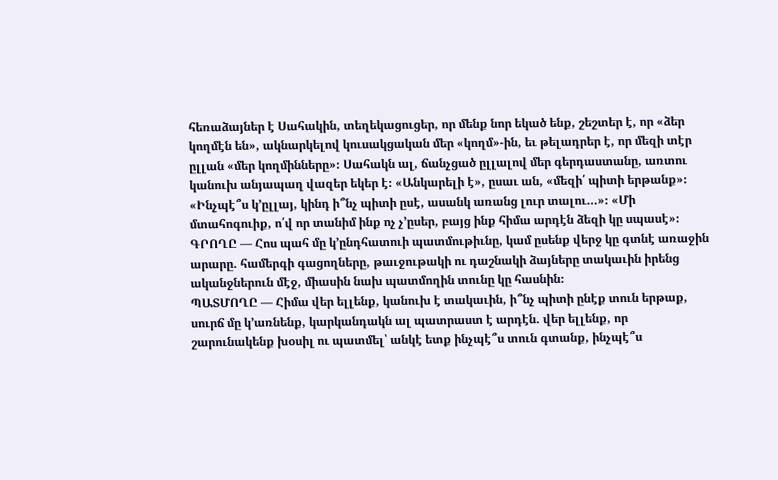հեռաձայներ է Սահակին, տեղեկացուցեր, որ մենք նոր եկած ենք, շեշտեր է, որ «ձեր կողմէն են», ակնարկելով կուսակցական մեր «կողմ»-ին, եւ թելադրեր է, որ մեզի տէր ըլլան «մեր կողմինները»։ Սահակն ալ, ճանչցած ըլլալով մեր գերդաստանը, առտու կանուխ անյապաղ վազեր եկեր է։ «Անկարելի է», ըսաւ ան, «մեզի՛ պիտի երթանք»։ «Ինչպէ՞ս կ՚ըլլայ, կինդ ի՞նչ պիտի ըսէ, ասանկ առանց լուր տալու…»։ «Մի մտահոգուիք, ո՛վ որ տանիմ ինք ոչ չ՚ըսեր, բայց ինք հիմա արդէն ձեզի կը սպասէ»։
ԳՐՈՂԸ — Հոս պահ մը կ՚ընդհատուի պատմութիւնը, կամ ըսենք վերջ կը գտնէ առաջին արարը. համերգի գացողները, թաւջութակի ու դաշնակի ձայները տակաւին իրենց ականջներուն մէջ, միասին նախ պատմողին տունը կը հասնին։
ՊԱՏՄՈՂԸ — Հիմա վեր ելլենք, կանուխ է տակաւին, ի՞նչ պիտի ընէք տուն երթաք, սուրճ մը կ՚առնենք, կարկանդակն ալ պատրաստ է արդէն. վեր ելլենք, որ շարունակենք խօսիլ ու պատմել՝ անկէ ետք ինչպէ՞ս տուն գտանք, ինչպէ՞ս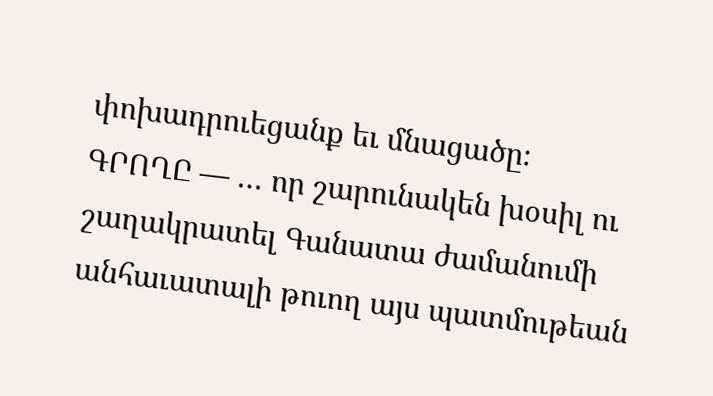փոխադրուեցանք եւ մնացածը։
ԳՐՈՂԸ — … որ շարունակեն խօսիլ ու շաղակրատել Գանատա ժամանումի անհաւատալի թուող այս պատմութեան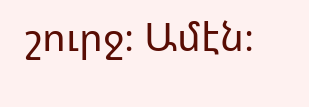շուրջ։ Ամէն։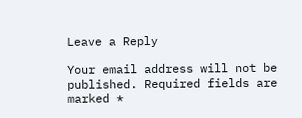Leave a Reply

Your email address will not be published. Required fields are marked *